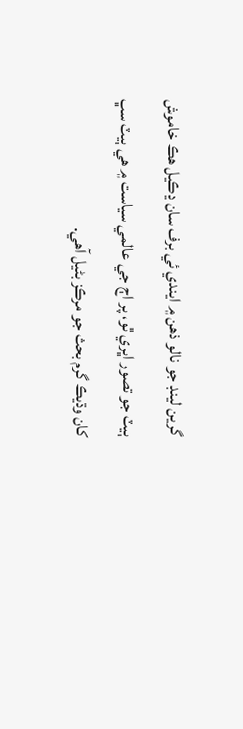گرين لينڊ جو نالو ذهن ۾ ايندي ئي برف سان ڍڪيل هڪ خاموش ٻيٽ جو تصور اڀري ٿو، پر اڄ جي عالمي سياست ۾ هي ٻيٽ سڀ کان وڌيڪ گرم بحث جو مرڪز بڻيل آهي.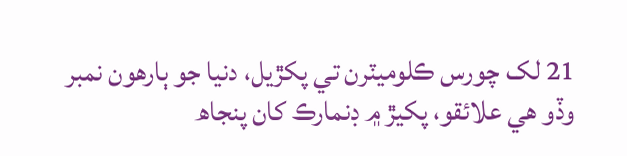21 لک چورس ڪلوميٽرن تي پکڙيل، دنيا جو ٻارھون نمبر وڏو هي علائقو، پکيڙ ۾ ڊنمارڪ کان پنجاھ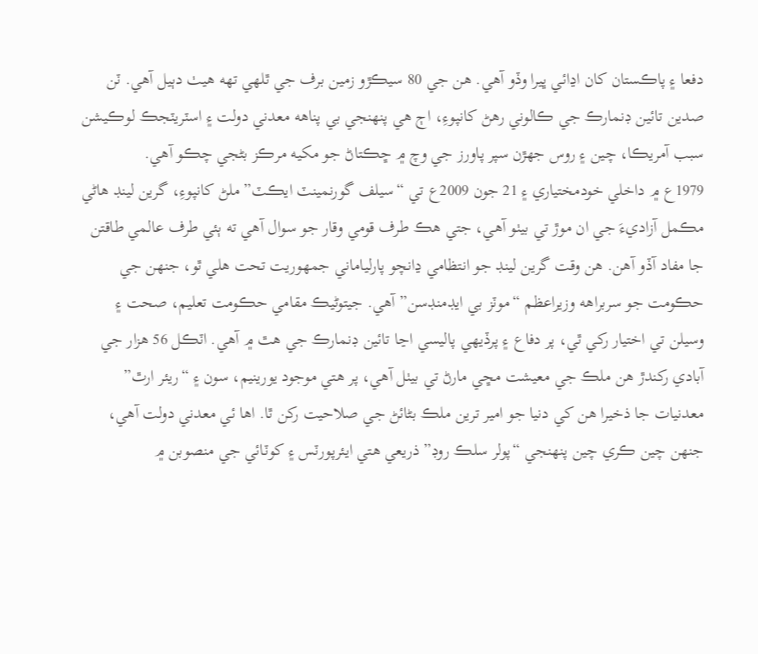دفعا ۽ پاڪستان کان اڍائي ڀيرا وڏو آهي. هن جي 80 سيڪڙو زمين برف جي ٿلهي تهه هيٺ دٻيل آهي. ٽن صدين تائين ڊنمارڪ جي ڪالوني رهڻ کانپوءِ، اڄ هي پنهنجي بي پناهه معدني دولت ۽ اسٽريٽجڪ لوڪيشن سبب آمريڪا، چين ۽ روس جهڙن سپر پاورز جي وچ ۾ ڇڪتاڻ جو مکيه مرڪز بڻجي چڪو آهي.
1979ع ۾ داخلي خودمختياري ۽ 21 جون 2009ع تي “سيلف گورنمينٽ ايڪٽ” ملڻ کانپوءِ، گرين لينڊ هاڻي مڪمل آزاديءَ جي ان موڙ تي بيٺو آهي، جتي هڪ طرف قومي وقار جو سوال آهي ته ٻئي طرف عالمي طاقتن جا مفاد آڏو آهن. هن وقت گرين لينڊ جو انتظامي ڍانچو پارلياماني جمهوريت تحت هلي ٿو، جنهن جي حڪومت جو سربراهه وزيراعظم “موٽز بي ايڊمنڊسن” آهي. جيتوڻيڪ مقامي حڪومت تعليم، صحت ۽ وسيلن تي اختيار رکي ٿي، پر دفاع ۽ پرڏيهي پاليسي اڃا تائين ڊنمارڪ جي هٿ ۾ آهي. اٽڪل 56 هزار جي آبادي رکندڙ هن ملڪ جي معيشت مڇي مارڻ تي بيٺل آهي، پر هتي موجود يورينيم، سون ۽ “ريئر ارٿ” معدنيات جا ذخيرا هن کي دنيا جو امير ترين ملڪ بڻائڻ جي صلاحيت رکن ٿا. اها ئي معدني دولت آهي، جنهن چين ڪري چين پنهنجي “پولر سلڪ روڊ” ذريعي هتي ايئرپورٽس ۽ کوٽائي جي منصوبن ۾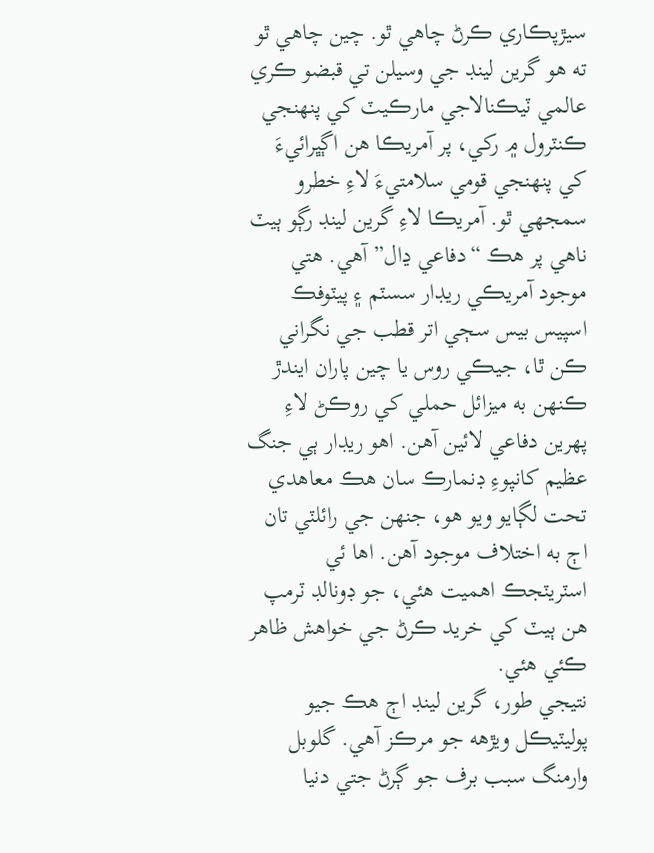سيڙپڪاري ڪرڻ چاھي ٿو. چين چاهي ٿو ته هو گرين لينڊ جي وسيلن تي قبضو ڪري عالمي ٽيڪنالاجي مارڪيٽ کي پنهنجي ڪنٽرول ۾ رکي، پر آمريڪا هن اڳڀرائيءَ کي پنهنجي قومي سلامتيءَ لاءِ خطرو سمجهي ٿو. آمريڪا لاءِ گرين لينڊ رڳو ٻيٽ ناهي پر هڪ “دفاعي ڍال” آهي. هتي موجود آمريڪي ريڊار سسٽم ۽ پيٽوفڪ اسپيس بيس سڄي اتر قطب جي نگراني ڪن ٿا، جيڪي روس يا چين پاران ايندڙ ڪنهن به ميزائل حملي کي روڪڻ لاءِ پهرين دفاعي لائين آهن. اهو ريڊار ٻي جنگ عظيم کانپوءِ ڊنمارڪ سان هڪ معاهدي تحت لڳايو ويو هو، جنهن جي رائلٽي تان اڄ به اختلاف موجود آهن. اها ئي اسٽريٽجڪ اهميت هئي، جو ڊونالڊ ٽرمپ هن ٻيٽ کي خريد ڪرڻ جي خواهش ظاهر ڪئي هئي.
نتيجي طور، گرين لينڊ اڄ هڪ جيو پوليٽيڪل ويڙهه جو مرڪز آهي. گلوبل وارمنگ سبب برف جو ڳرڻ جتي دنيا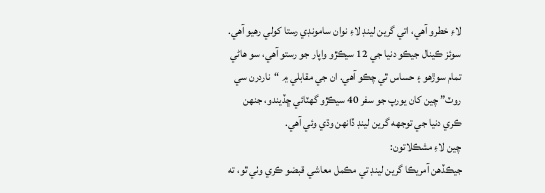لاءِ خطرو آهي، اتي گرين لينڊ لاءِ نوان سامونڊي رستا کولي رهيو آهي. سوئز ڪينال جيڪو دنيا جي 12 سيڪڙو واپار جو رستو آهي، سو هاڻي تمام سوڙهو ۽ حساس ٿي چڪو آهي. ان جي مقابلي ۾ “ناردرن سي روٽ” چين کان يورپ جو سفر 40 سيڪڙو گهٽائي ڇڏيندو، جنهن ڪري دنيا جي توجهه گرين لينڊ ڏانهن وڌي وئي آهي.
چين لاءِ مشڪلاتون:
جيڪڏهن آمريڪا گرين لينڊ تي مڪمل معاشي قبضو ڪري وٺي ٿو، ته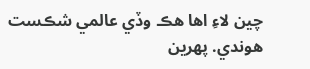چين لاءِ اها هڪ وڏي عالمي شڪست هوندي. پهرين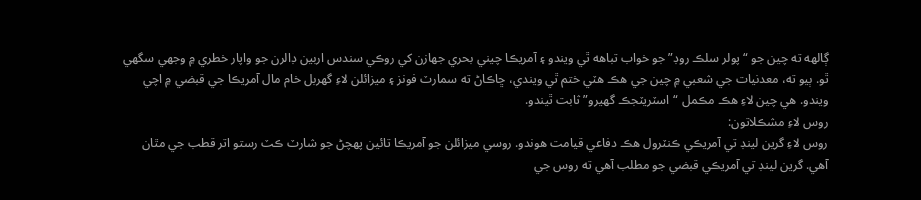ڳالهه ته چين جو “پولر سلڪ روڊ” جو خواب تباهه ٿي ويندو ۽ آمريڪا چيني بحري جهازن کي روڪي سندس اربين ڊالرن جو واپار خطري ۾ وجهي سگهي ٿو. ٻيو ته، معدنيات جي شعبي ۾ چين جي هڪ هٽي ختم ٿي ويندي، ڇاڪاڻ ته سمارٽ فونز ۽ ميزائلن لاءِ گهربل خام مال آمريڪا جي قبضي ۾ اچي ويندو. هي چين لاءِ هڪ مڪمل “اسٽريٽجڪ گهيرو” ثابت ٿيندو.
روس لاءِ مشڪلاتون:
روس لاءِ گرين لينڊ تي آمريڪي ڪنٽرول هڪ دفاعي قيامت هوندو. روسي ميزائلن جو آمريڪا تائين پهچڻ جو شارٽ ڪٽ رستو اتر قطب جي مٿان آهي. گرين لينڊ تي آمريڪي قبضي جو مطلب آهي ته روس جي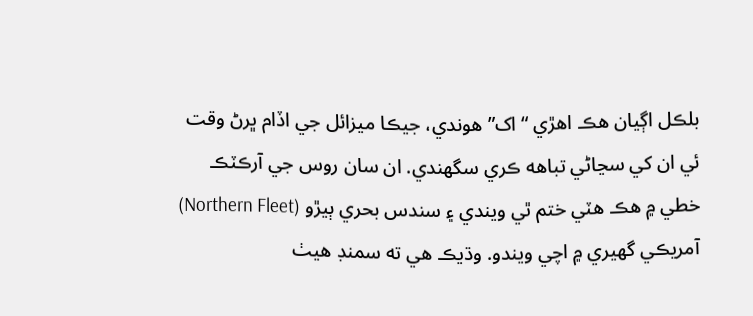بلڪل اڳيان هڪ اهڙي “اک” هوندي، جيڪا ميزائل جي اڏام ڀرڻ وقت ئي ان کي سڃاڻي تباهه ڪري سگهندي. ان سان روس جي آرڪٽڪ خطي ۾ هڪ هٽي ختم ٿي ويندي ۽ سندس بحري ٻيڙو (Northern Fleet) آمريڪي گهيري ۾ اچي ويندو. وڌيڪ هي ته سمنڊ هيٺ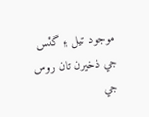موجود تيل ۽ گئس جي ذخيرن تان روس جي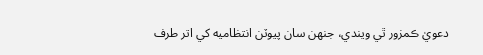دعويٰ ڪمزور ٿي ويندي، جنهن سان پيوٽن انتظاميه کي اتر طرف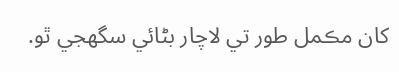کان مڪمل طور تي لاچار بڻائي سگهجي ٿو.